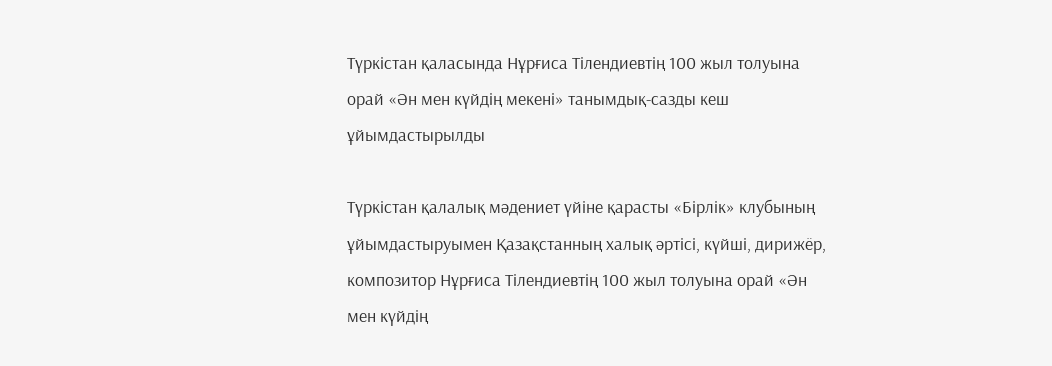Түркістан қаласында Нұрғиса Тілендиевтің 100 жыл толуына орай «Ән мен күйдің мекені» танымдық-сазды кеш ұйымдастырылды

Түркістан қалалық мәдениет үйіне қарасты «Бірлік» клубының ұйымдастыруымен Қазақстанның халық әртісі, күйші, дирижёр, композитор Нұрғиса Тілендиевтің 100 жыл толуына орай «Ән мен күйдің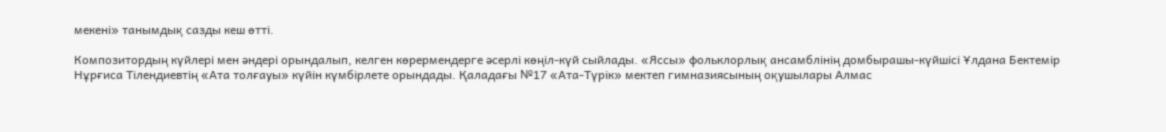мекені» танымдық сазды кеш өтті.

Композитордың күйлері мен әндері орындалып, келген көрермендерге әсерлі көңіл-күй сыйлады. «Яссы» фольклорлық ансамблінің домбырашы-күйшісі Ұлдана Бектемір Нұрғиса Тілендиевтің «Ата толғауы» күйін күмбірлете орындады. Қаладағы №17 «Ата-Түрік» мектеп гимназиясының оқушылары Алмас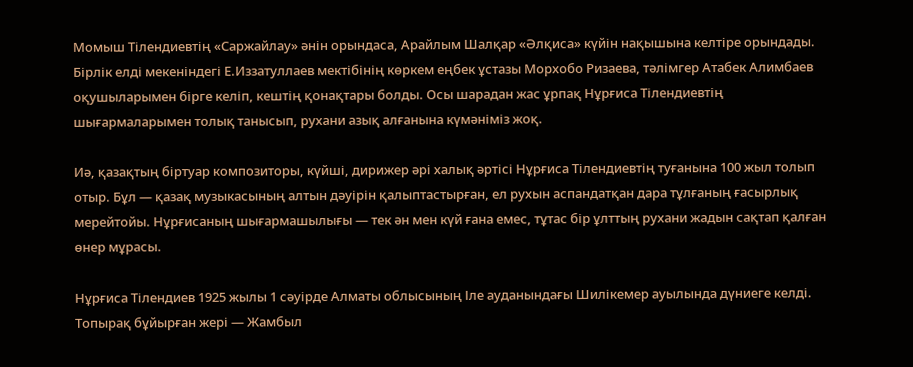Момыш Тілендиевтің «Саржайлау» әнін орындаса, Арайлым Шалқар «Әлқиса» күйін нақышына келтіре орындады. Бірлік елді мекеніндегі Е.Иззатуллаев мектібінің көркем еңбек ұстазы Морхобо Ризаева, тәлімгер Атабек Алимбаев оқушыларымен бірге келіп, кештің қонақтары болды. Осы шарадан жас ұрпақ Нұрғиса Тілендиевтің шығармаларымен толық танысып, рухани азық алғанына күмәніміз жоқ.

Иә, қазақтың біртуар композиторы, күйші, дирижер әрі халық әртісі Нұрғиса Тілендиевтің туғанына 100 жыл толып отыр. Бұл — қазақ музыкасының алтын дәуірін қалыптастырған, ел рухын аспандатқан дара тұлғаның ғасырлық мерейтойы. Нұрғисаның шығармашылығы — тек ән мен күй ғана емес, тұтас бір ұлттың рухани жадын сақтап қалған өнер мұрасы.

Нұрғиса Тілендиев 1925 жылы 1 сәуірде Алматы облысының Іле ауданындағы Шилікемер ауылында дүниеге келді. Топырақ бұйырған жері — Жамбыл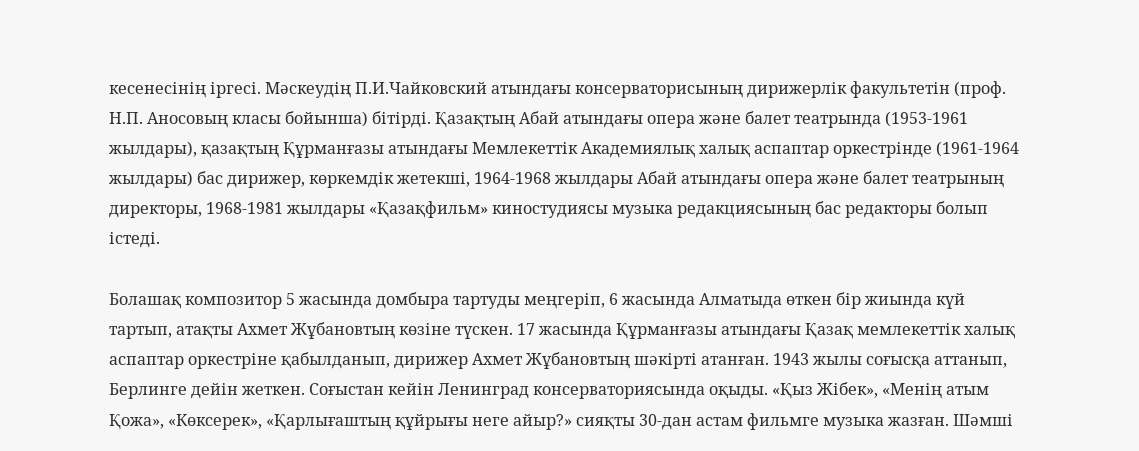кесенесінің іргесі. Мәскеудің П.И.Чайковский атындағы консерваторисының дирижерлік факультетін (проф. Н.П. Аносовың класы бойынша) бітірді. Қазақтың Абай атындағы опера және балет театрында (1953-1961 жылдары), қазақтың Құрманғазы атындағы Мемлекеттік Академиялық халық аспаптар оркестрінде (1961-1964 жылдары) бас дирижер, көркемдік жетекші, 1964-1968 жылдары Абай атындағы опера және балет театрының директоры, 1968-1981 жылдары «Қазақфильм» киностудиясы музыка редакциясының бас редакторы болып істеді.

Болашақ композитор 5 жасында домбыра тартуды меңгеріп, 6 жасында Алматыда өткен бір жиында күй тартып, атақты Ахмет Жұбановтың көзіне түскен. 17 жасында Құрманғазы атындағы Қазақ мемлекеттік халық аспаптар оркестріне қабылданып, дирижер Ахмет Жұбановтың шәкірті атанған. 1943 жылы соғысқа аттанып, Берлинге дейін жеткен. Соғыстан кейін Ленинград консерваториясында оқыды. «Қыз Жібек», «Менің атым Қожа», «Көксерек», «Қарлығаштың құйрығы неге айыр?» сияқты 30-дан астам фильмге музыка жазған. Шәмші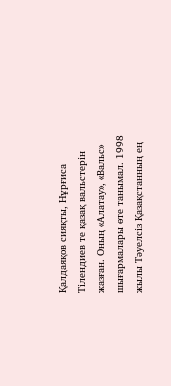Қалдаяқов сияқты, Нұрғиса Тілендиев те қазақ вальстерін жазған. Оның «Алатау», «Вальс» шығармалары өте танымал. 1998 жылы Тәуелсіз Қазақстанның ең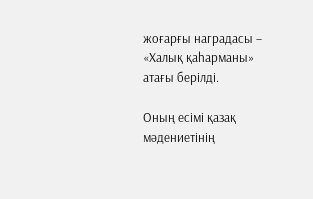жоғарғы наградасы – «Халық қаһарманы» атағы берілді.

Оның есімі қазақ мәдениетінің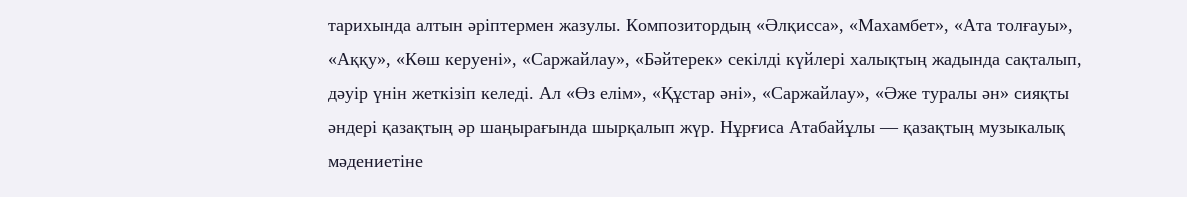тарихында алтын әріптермен жазулы. Композитордың «Әлқисса», «Махамбет», «Ата толғауы», «Аққу», «Көш керуені», «Саржайлау», «Бәйтерек» секілді күйлері халықтың жадында сақталып, дәуір үнін жеткізіп келеді. Ал «Өз елім», «Құстар әні», «Саржайлау», «Әже туралы ән» сияқты әндері қазақтың әр шаңырағында шырқалып жүр. Нұрғиса Атабайұлы — қазақтың музыкалық мәдениетіне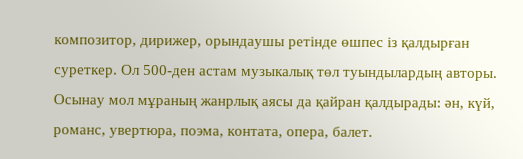композитор, дирижер, орындаушы ретінде өшпес із қалдырған суреткер. Ол 500-ден астам музыкалық төл туындылардың авторы. Осынау мол мұраның жанрлық аясы да қайран қалдырады: ән, күй, романс, увертюра, поэма, контата, опера, балет.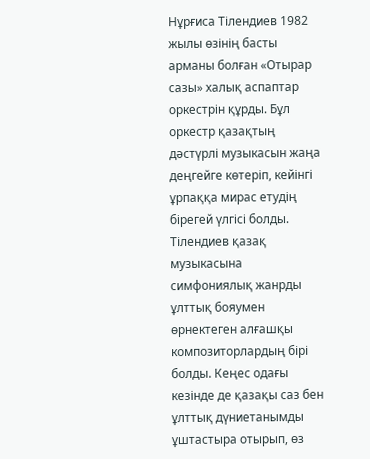Нұрғиса Тілендиев 1982 жылы өзінің басты арманы болған «Отырар сазы» халық аспаптар оркестрін құрды. Бұл оркестр қазақтың дәстүрлі музыкасын жаңа деңгейге көтеріп, кейінгі ұрпаққа мирас етудің бірегей үлгісі болды. Тілендиев қазақ музыкасына симфониялық жанрды ұлттық бояумен өрнектеген алғашқы композиторлардың бірі болды. Кеңес одағы кезінде де қазақы саз бен ұлттық дүниетанымды ұштастыра отырып, өз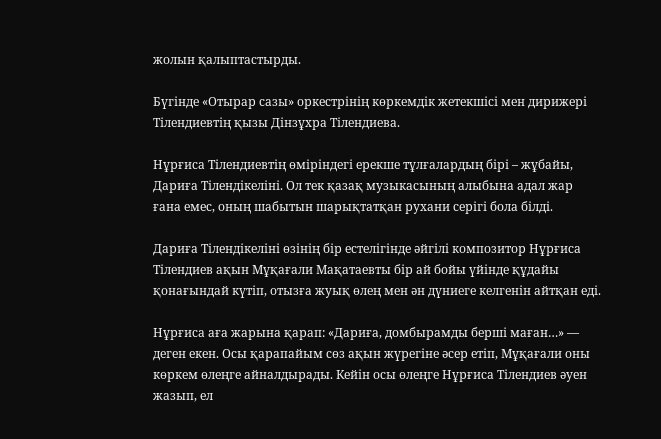жолын қалыптастырды.

Бүгінде «Отырар сазы» оркестрінің көркемдік жетекшісі мен дирижері Тілендиевтің қызы Дінзұхра Тілендиева.

Нұрғиса Тілендиевтің өміріндегі ерекше тұлғалардың бірі – жұбайы, Дариға Тілендікеліні. Ол тек қазақ музыкасының алыбына адал жар ғана емес, оның шабытын шарықтатқан рухани серігі бола білді.

Дариға Тілендікеліні өзінің бір естелігінде әйгілі композитор Нұрғиса Тілендиев ақын Мұқағали Мақатаевты бір ай бойы үйінде құдайы қонағындай күтіп, отызға жуық өлең мен ән дүниеге келгенін айтқан еді.

Нұрғиса аға жарына қарап: «Дариға, домбырамды берші маған…» — деген екен. Осы қарапайым сөз ақын жүрегіне әсер етіп, Мұқағали оны көркем өлеңге айналдырады. Кейін осы өлеңге Нұрғиса Тілендиев әуен жазып, ел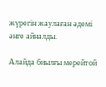жүрегін жаулаған әдемі әнге айналды.

Алайда биылғы мерейтой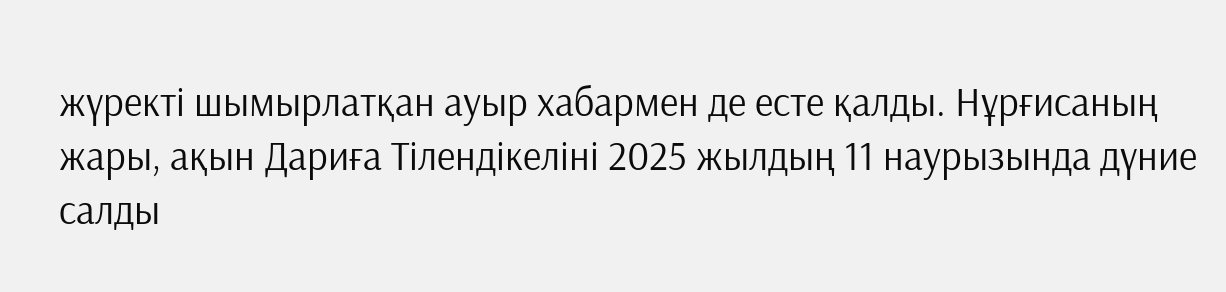жүректі шымырлатқан ауыр хабармен де есте қалды. Нұрғисаның жары, ақын Дариға Тілендікеліні 2025 жылдың 11 наурызында дүние салды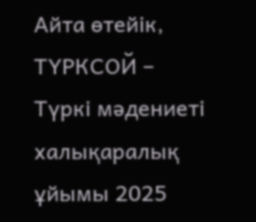Айта өтейік, ТҮРКСОЙ – Түркі мәдениеті халықаралық ұйымы 2025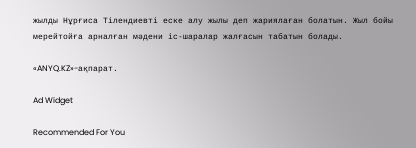жылды Нұрғиса Тілендиевті еске алу жылы деп жариялаған болатын. Жыл бойы мерейтойға арналған мәдени іс-шаралар жалғасын табатын болады.

«ANYQ.KZ»-ақпарат.

Ad Widget

Recommended For You